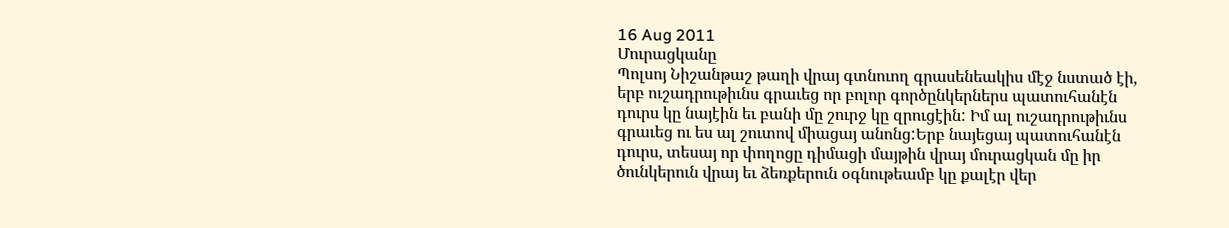16 Aug 2011
Մուրացկանը
Պոլսոյ Նիշանթաշ թաղի վրայ գտնուող գրասենեակիս մէջ նստած էի, երբ ուշադրութիւնս գրաւեց որ բոլոր գործընկերներս պատուհանէն դուրս կը նայէին եւ բանի մը շուրջ կը զրուցէին: Իմ ալ ուշադրութիւնս գրաւեց ու ես ալ շուտով միացայ անոնց:Երբ նայեցայ պատուհանէն դուրս, տեսայ որ փողոցը դիմացի մայթին վրայ մուրացկան մը իր ծունկերուն վրայ եւ ձեռքերուն օգնութեամբ կը քալէր վեր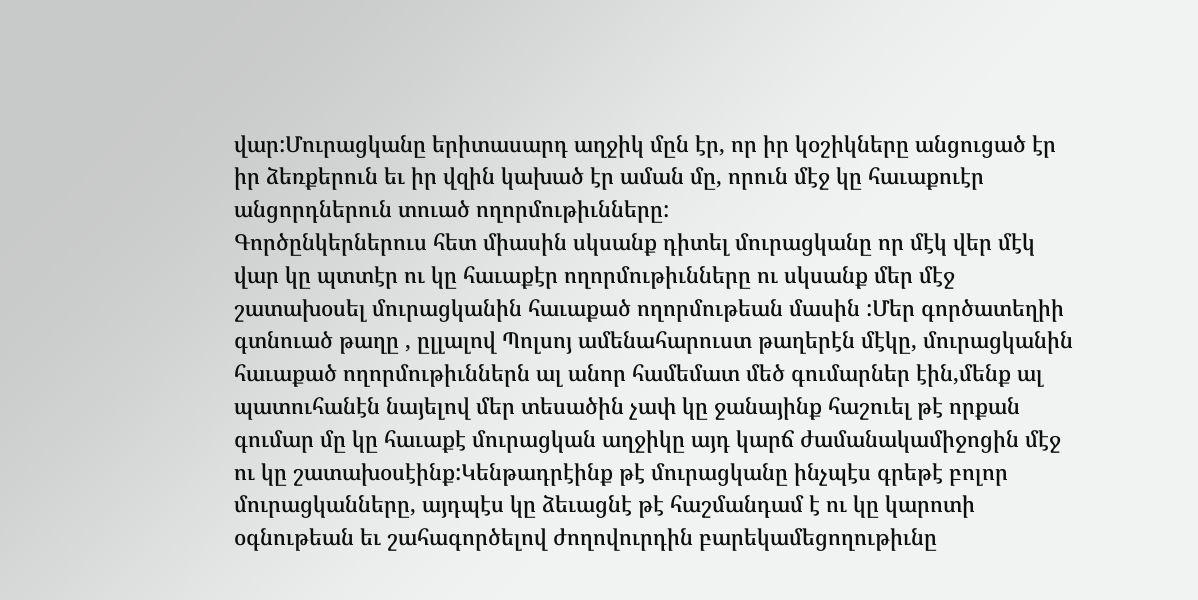վար:Մուրացկանը երիտասարդ աղջիկ մըն էր, որ իր կօշիկները անցուցած էր իր ձեռքերուն եւ իր վզին կախած էր աման մը, որուն մէջ կը հաւաքուէր անցորդներուն տուած ողորմութիւնները:
Գործընկերներուս հետ միասին սկսանք դիտել մուրացկանը որ մէկ վեր մէկ վար կը պտտէր ու կը հաւաքէր ողորմութիւնները ու սկսանք մեր մէջ շատախօսել մուրացկանին հաւաքած ողորմութեան մասին :Մեր գործատեղիի գտնուած թաղը , ըլլալով Պոլսոյ ամենահարուստ թաղերէն մէկը, մուրացկանին հաւաքած ողորմութիւններն ալ անոր համեմատ մեծ գումարներ էին,մենք ալ պատուհանէն նայելով մեր տեսածին չափ կը ջանայինք հաշուել թէ որքան գումար մը կը հաւաքէ մուրացկան աղջիկը այդ կարճ ժամանակամիջոցին մէջ ու կը շատախօսէինք:Կենթադրէինք թէ մուրացկանը ինչպէս գրեթէ բոլոր մուրացկանները, այդպէս կը ձեւացնէ թէ հաշմանդամ է ու կը կարոտի օգնութեան եւ շահագործելով ժողովուրդին բարեկամեցողութիւնը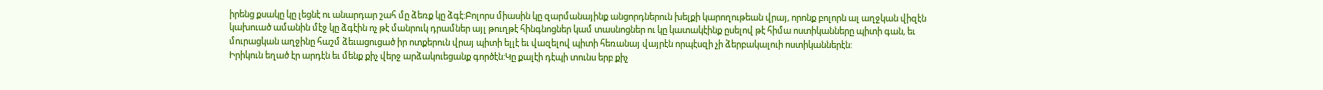իրենց քսակը կը լեցնէ ու անարդար շահ մը ձեռք կը ձգէ:Բոլորս միասին կը զարմանայինք անցորդներուն խելքի կարողութեան վրայ, որոնք բոլորն ալ աղջկան վիզէն կախուած ամանին մէջ կը ձգէին ոչ թէ մանրուկ դրամներ այլ թուղթէ հինգնոցներ կամ տասնոցներ ու կը կատակէինք ըսելով թէ հիմա ոստիկանները պիտի գան, եւ մուրացկան աղջինը հաշմ ձեւացուցած իր ոտքերուն վրայ պիտի ելլէ եւ վազելով պիտի հեռանայ վայրէն որպէսզի չի ձերբակալուի ոստիկաններէն:
Իրիկուն եղած էր արդէն եւ մենք քիչ վերջ արձակուեցանք գործէն:Կը քալէի դէպի տունս երբ քիչ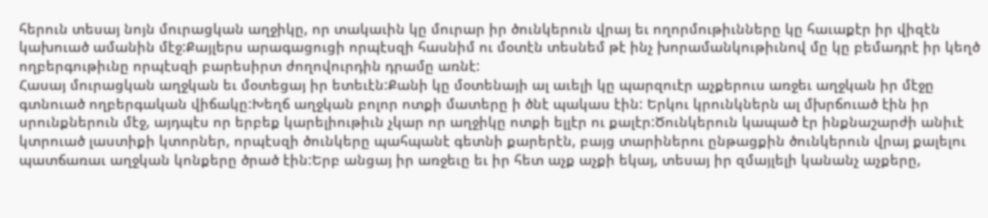հերուն տեսայ նոյն մուրացկան աղջիկը, որ տակաւին կը մուրար իր ծունկերուն վրայ եւ ողորմութիւնները կը հաւաքէր իր վիզէն կախուած ամանին մէջ:Քայլերս արագացուցի որպէսզի հասնիմ ու մօտէն տեսնեմ թէ ինչ խորամանկութիւնով մը կը բեմադրէ իր կեղծ ողբերգութիւնը որպէսզի բարեսիրտ ժողովուրդին դրամը առնէ:
Հասայ մուրացկան աղջկան եւ մօտեցայ իր ետեւէն:Քանի կը մօտենայի ալ աւելի կը պարզուէր աչքերուս առջեւ աղջկան իր մէջը գտնուած ողբերգական վիճակը:Խեղճ աղջկան բոլոր ոտքի մատերը ի ծնէ պակաս էին: Երկու կրունկներն ալ մխրճուած էին իր սրունքներուն մէջ, այդպէս որ երբեք կարելիութիւն չկար որ աղջիկը ոտքի ելլէր ու քալէր:Ծունկերուն կապած էր ինքնաշարժի անիւէ կտրուած լաստիքի կտորներ, որպէսզի ծունկերը պահպանէ գետնի քարերէն, բայց տարիներու ընթացքին ծունկերուն վրայ քալելու պատճառաւ աղջկան կոնքերը ծրած էին:Երբ անցայ իր առջեւը եւ իր հետ աչք աչքի եկայ, տեսայ իր զմայլելի կանանչ աչքերը,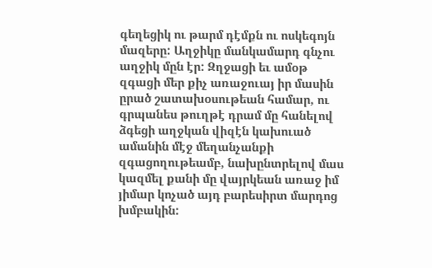գեղեցիկ ու թարմ դէմքն ու ոսկեգոյն մազերը: Աղջիկը մանկամարդ գնչու աղջիկ մըն էր: Զղջացի եւ ամօթ զգացի մեր քիչ առաջուայ իր մասին ըրած շատախօսութեան համար, ու գրպանես թուղթէ դրամ մը հանելով ձգեցի աղջկան վիզէն կախուած ամանին մէջ մեղանչանքի զգացողութեամբ, նախընտրելով մաս կազմել քանի մը վայրկեան առաջ իմ յիմար կոչած այդ բարեսիրտ մարդոց խմբակին: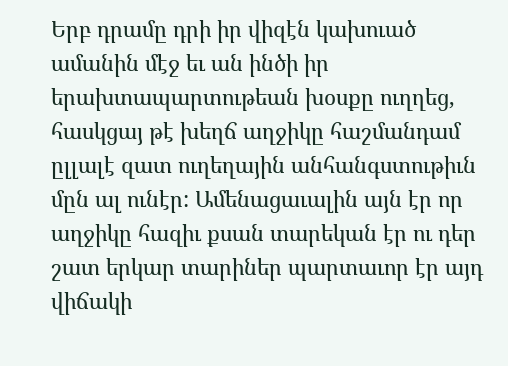Երբ դրամը դրի իր վիզէն կախուած ամանին մէջ եւ ան ինծի իր երախտապարտութեան խօսքը ուղղեց, հասկցայ թէ խեղճ աղջիկը հաշմանդամ ըլլալէ զատ ուղեղային անհանգստութիւն մըն ալ ունէր: Ամենացաւալին այն էր որ աղջիկը հազիւ քսան տարեկան էր ու դեր շատ երկար տարիներ պարտաւոր էր այդ վիճակի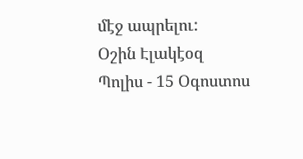մէջ ապրելու:
Օշին Էլակէօզ
Պոլիս - 15 Օգոստոս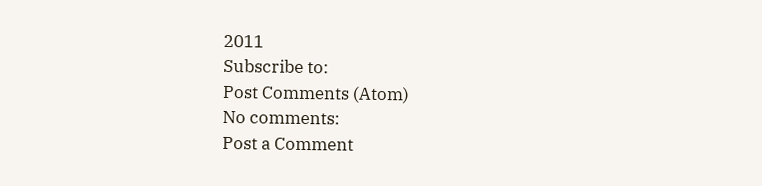2011
Subscribe to:
Post Comments (Atom)
No comments:
Post a Comment